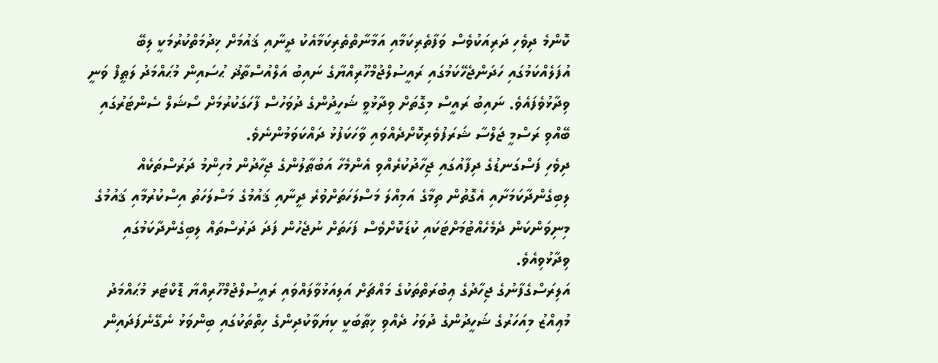ކޮންމެ ދިވެހި ދަރިއަކުވެސް ވަފާތެރިކަމާއި އަމާނާތްތެރިކަމާއެކު ދީނާއި ޤައުމަށް ޚިދުމަތްކުރުމަކީ ލިބޭ އުފަލެއްކަމުގައި ހަދަންޖެހޭކަމުގައި ރައީސުލްޖުމްހޫރިއްޔާގެ ނައިބު އަލްއުސްތާޛު ޙުސައިން މުޙައްމަދު ލަޠީފް ވަނީ ވިދާޅުވެފައެވެ. ނައިބު ރައީސް މިގޮތަށް ވިދާޅުވީ ޝަހީދުންގެ ދުވަހުސް ފާހަގަކުރުމަށް ސޯޝަލް ސެންޓަރުގައި ބޭއްވި ރަސްމީ ޖަލްސާ ޝަރަފުވެރިކޮށްދެއްވައި ވާހަކަފުޅު ދައްކަވަމުންނެވެ.
ދިވެހި ފަސްގަނޑުގެ ދިފާއުގައި ޖިހާދުކުރެއްވި އެންމެހާ އަބުޠާލުންގެ ޖިހާދުން މުހިންމު ދަރުސްތަކެއް ލިބިގެންދާކަމަށާއި އެގޮތުން ތިމާގެ އަމިއްލަ މަސްލަހަތަށްވުރެ ދީނާއި ޤައުމުގެ މަސްލަހަތު އިސްކުރުމާއި ޤައުމުގެ މިނިވަންކަން ދެމެހެއްޓުމަށްޓަކައި ކުޑަކޮށްވެސް ފަހަތަށް ނުޖެހުން ފަދަ ދަރުސްތައް ލިބިގެންދާކަމުގައި ވިދާޅުވިއެވެ.
އަލިރަސްގެފާނުގެ ޖިހާދުގެ ޢިބުރަތްތަކުގެ މައްޗަށް އަލިއަޅުވާލައްވައި ރައީސުލްޖުމްހޫރިއްޔާ ޑޮކްޓަރ މުޙައްމަދު މުޢިއްޒު މިއަހަރުގެ ޝަހީދުންގެ ދުވަހު ދެއްވި ޚިޠާބަކީ ކިޔަވާކުދިންގެ ހިތްތަކުގައި ބިންވަޅު ނެގޭނެފަދައިން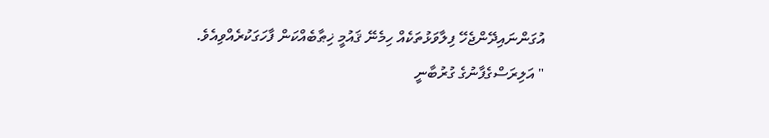އުގަންނައިދޭންޖެހޭ ފިލާވަޅުތަކެއް ހިމެނޭ ޤައުމީ ޚިޠާބެއްކަން ފާހަގަކުރެއްވިއެވެ.
" އަލިރަސްގެފާނުގެ ގުރުބާނީ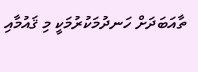ތާއަބަދަށް ހަނދުމަކުރުމަކީ މި ޤައުމާއި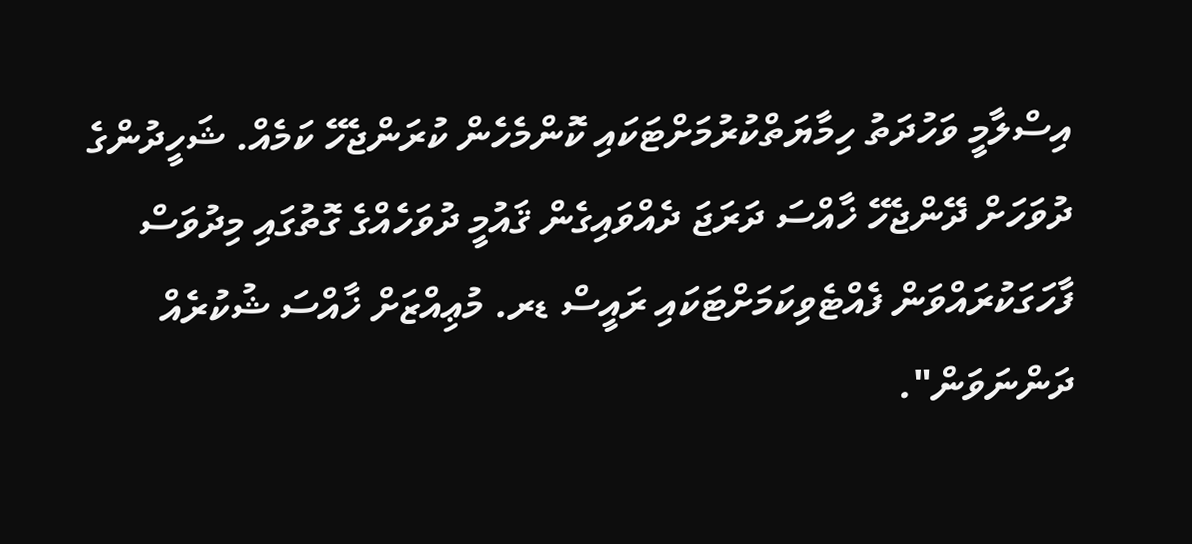އިސްލާމީ ވަހުދަތު ހިމާޔަތްކުރުމަށްޓަކައި ކޮންމެހެން ކުރަންޖެހޭ ކަމެއް. ޝަހީދުންގެ ދުވަހަށް ދޭންޖެހޭ ޚާއްސަ ދަރަޖަ ދެއްވައިގެން ޤައުމީ ދުވަހެއްގެ ގޮތުގައި މިދުވަސް ފާހަގަކުރައްވަން ފެއްޓެވިކަމަށްޓަކައި ރައީސް ޑރ. މުޢިއްޒަށް ޚާއްސަ ޝުކުރެއް ދަންނަވަން".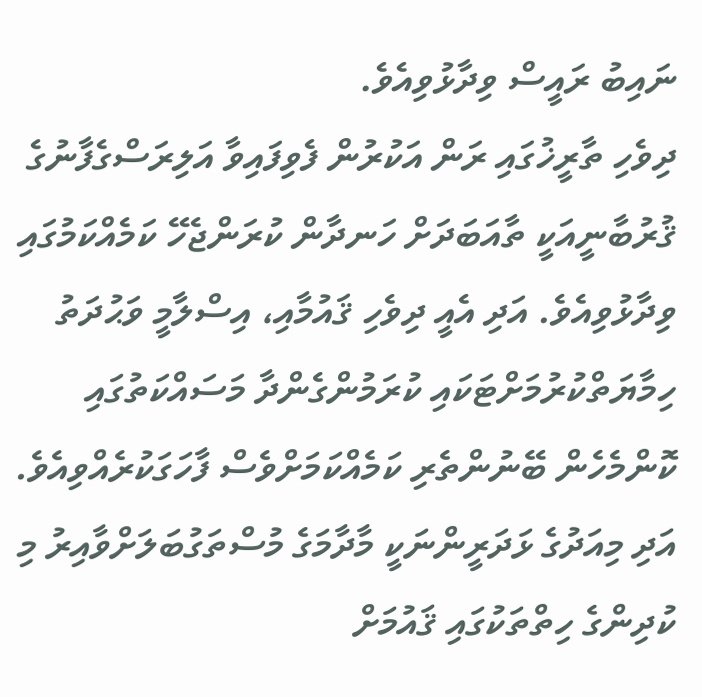ނައިބު ރައީސް ވިދާޅުވިއެވެ.
ދިވެހި ތާރީޚުގައި ރަން އަކުރުން ފެވިފައިވާ އަލިރަސްގެފާނުގެ ޤުރުބާނީއަކީ ތާއަބަދަށް ހަނދާން ކުރަންޖެހޭ ކަމެއްކަމުގައި ވިދާޅުވިއެވެ. އަދި އެއީ ދިވެހި ޤައުމާއި، އިސްލާމީ ވަޙުދަތު ހިމާޔަތްކުރުމަށްޓަކައި ކުރަމުންގެންދާ މަސައްކަތުގައި ކޮންމެހެން ބޭނުންތެރި ކަމެއްކަމަށްވެސް ފާހަގަކުރެއްވިއެވެ. އަދި މިއަދުގެ ޅަދަރީންނަކީ މާދާމަގެ މުސްތަގުބަލަށްވާއިރު މި ކުދިންގެ ހިތްތަކުގައި ޤައުމަށް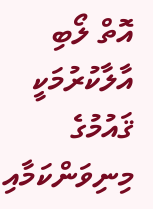އޮތް ލޯބި އާލާކުރުމަކީ ޤައުމުގެ މިނިވަންކަމާއި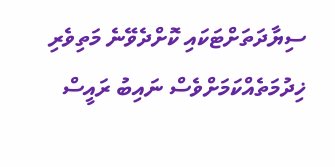ސިޔާދަތަށްޓަކައި ކޮށްދެވޭނެ މަތިވެރި ޚިދުމަތެއްކަމަށްވެސް ނައިބު ރައީސް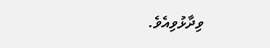ވިދާޅުވިއެވެ.